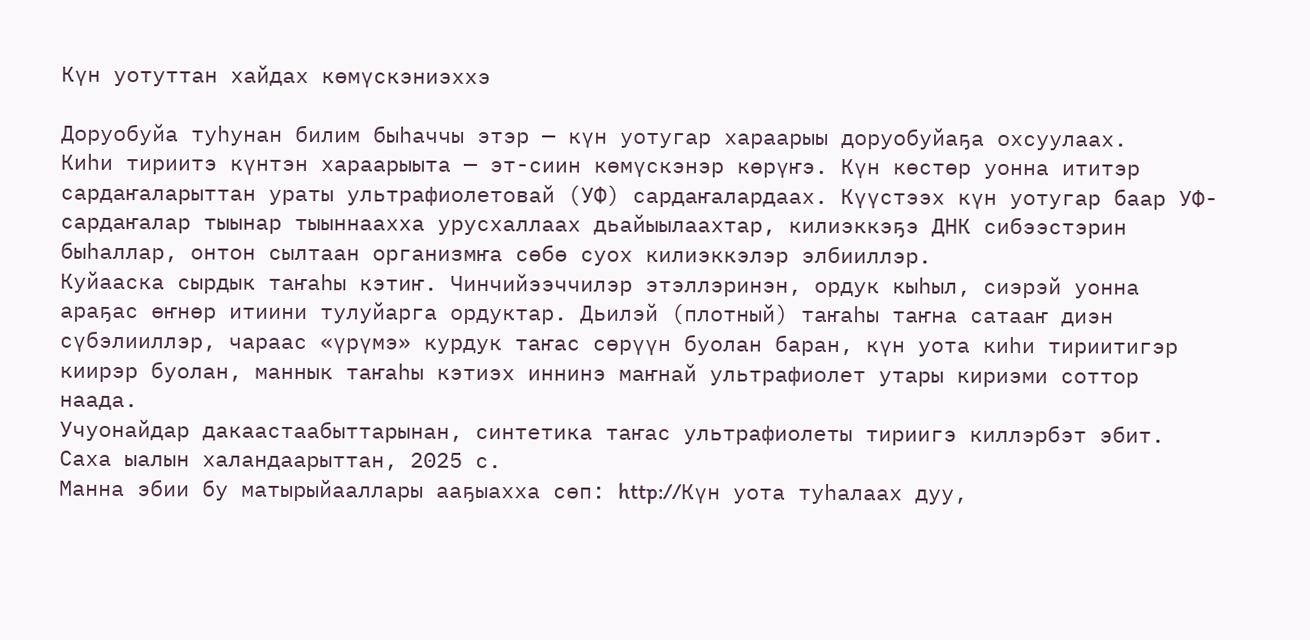Күн уотуттан хайдах көмүскэниэххэ

Доруобуйа туһунан билим быһаччы этэр — күн уотугар хараарыы доруобуйаҕа охсуулаах.
Киһи тириитэ күнтэн хараарыыта — эт-сиин көмүскэнэр көрүҥэ. Күн көстөр уонна ититэр сардаҥаларыттан ураты ультрафиолетовай (УФ) сардаҥалардаах. Күүстээх күн уотугар баар УФ-сардаҥалар тыынар тыыннаахха урусхаллаах дьайыылаахтар, килиэккэҕэ ДНК сибээстэрин быһаллар, онтон сылтаан организмҥа сөбө суох килиэккэлэр элбииллэр.
Куйааска сырдык таҥаһы кэтиҥ. Чинчийээччилэр этэллэринэн, ордук кыһыл, сиэрэй уонна араҕас өҥнөр итиини тулуйарга ордуктар. Дьилэй (плотный) таҥаһы таҥна сатааҥ диэн сүбэлииллэр, чараас «үрүмэ» курдук таҥас сөрүүн буолан баран, күн уота киһи тириитигэр киирэр буолан, маннык таҥаһы кэтиэх иннинэ маҥнай ультрафиолет утары кириэми соттор наада.
Учуонайдар дакаастаабыттарынан, синтетика таҥас ультрафиолеты тириигэ киллэрбэт эбит.
Саха ыалын халандаарыттан, 2025 с.
Манна эбии бу матырыйааллары ааҕыахха сөп: http://Күн уота туһалаах дуу,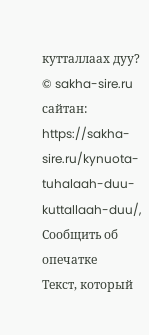кутталлаах дуу? © sakha-sire.ru сайтан: https://sakha-sire.ru/kynuota-tuhalaah-duu-kuttallaah-duu/,
Сообщить об опечатке
Текст, который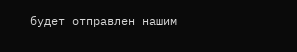будет отправлен нашим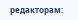редакторам: